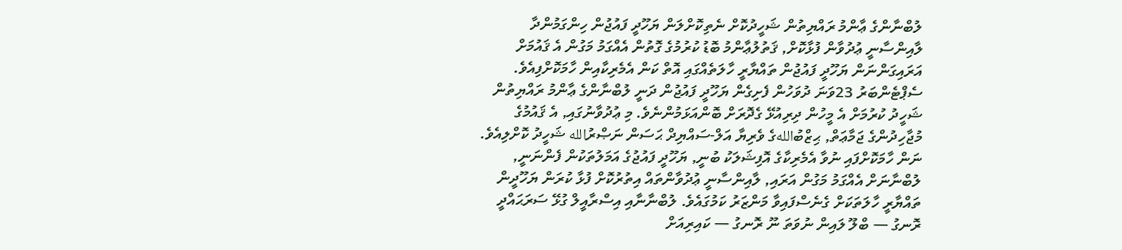ލުބްނާންގެ ޢާންމު ރައްޔިތުން ޝަހީދުކޮށް ނެތިކޮށްލަން ޔަހޫދީ ފައުޖުން ހިންގަމުންދާ ލާއިންސާނީ ޢުދުވާން ފުޅާކޮށް, ޤަތުލުޢާންމު ބޮޑު ކުރުމުގެ ގޮތުން އެއްގަމު މަގުން އެ ޤައުމަށް އަރައިގަންނަން ޔަހޫދީ ފައުޖުން ތައްޔާރީ ހާލަތެއްގައި އޮތް ކަން އެމެރިކާއިން ހާމަކޮށްފިއެވެ. ސެޕްޓެންބަރު 23ވަނަ ދުވަހުން ފެށިގެން ޔަހޫދީ ފައުޖުން ދަނީ ލުބްނާންގެ ޢާންމު ރައްޔިތުން ޝަހީދު ކުރުމަށް އެ މީހުން ދިރިއުޅޭ ގެދޮރަށް ބޮންއަޅަމުންނެވެ. މި ޢުދުވާނުގައި, އެ ޤައުމުގެ މުޖާހިދުންގެ ޖަމާޢަތް, ޙިޒްބުاللهގެ ވެރިޔާ އަލް-ސައްޔިދް ޙަސަން ނަޞްރުالله ޝަހީދު ކޮށްލިއެވެ.
ނަން ހާމަކޮށްފައި ނުވާ އެމެރިކާގެ އޮފިޝަލަކު ބުނީ, ޔަހޫދީ ފައުޖުގެ އަމަލުތަކުން ފެންނަނީ, ލުބްނާނަށް އެއްގަމު މަގުން އަރައި, ލާއިންސާނީ ޢުދުވާންތައް އިތުރުކޮށް ފުޅާ ކުރަން ޔަހޫދީން ތައްޔާރީ ހާލަތަކަށް ގެނެސްފައިވާ މަންޒަރު ކަމުގައެވެ. ލުބްނާނާއި އިސްރާއީލް ގުޅޭ ސަރަޙައްދީ ރޮނގު — ބްލޫ ލައިން ނުވަތަ ނޫ ރޮނގު — ކައިރިއަށް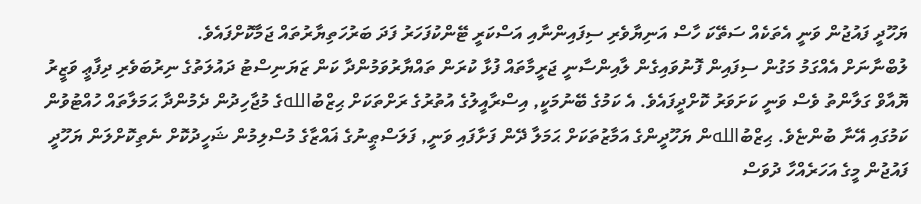ޔަހޫދީ ފައުޖުން ވަނީ އެތަކެއް ސަތޭކަ ހާސް އަނިޔާވެރި ސިފައިންނާއި އަސްކަރީ ޓޭންކުފަހަރު ފަދަ ބަރުހަތިޔާރުތައް ޖަމާކޮށްފައެވެ.
ލުބްނާނަށް އެއްގަމު މަގުން ސިފައިން ފޮނުވައިގެން ލާއިންސާނީ ޖަރީމާތައް ފުޅާ ކުރަން ތައްޔާރުވަމުންދާ ކަން ޒަޔަނިސްޓު ދައުލަތުގެ ނިރުބަވެރި ދިފާޢީ ވަޒީރު ޔޮއާވް ގަލާންތު ވެސް ވަނީ ކަށަވަރު ކޮށްދީފައެވެ. އެ ކަމުގެ ބޭނުމަކީ, އިސްރާއީލުގެ އުތުރުގެ ރަށްތަކަށް ޙިޒްބުاللهގެ މުޖާހިދުން ދެމުންދާ ޙަމަލާތައް ހުއްޓުވުން ކަމުގައި އޭނާ ބުންޏެވެ. ޙިޒްބުاللهން ޔަހޫދީންގެ އަމާޒުތަކަށް ޙަމަލާ ދޭން ފަށާފައި ވަނީ, ފަލަސްޠީނުގެ ޣައްޒާގެ މުސްލިމުން ޝަހީދުކޮށް ނެތިކޮށްލަން ޔަހޫދީ ފައުޖުން މީގެ އަހަރެއްހާ ދުވަސް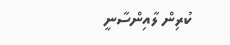ކުރިން ލާއިންސާނީ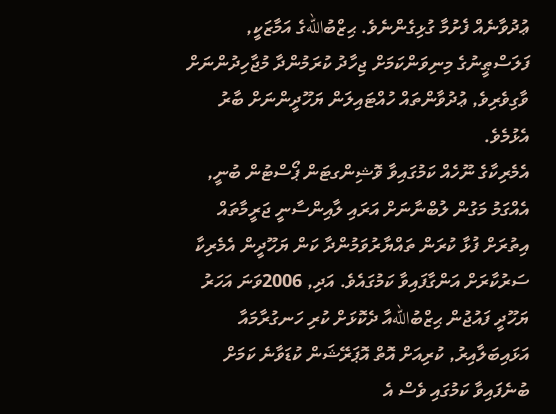ޢުދުވާނެއް ފެށުމާ ގުޅިގެންނެވެ. ޙިޒްބުاللهގެ އަމާޒަކީ, ފަލަސްޠީނުގެ މިނިވަންކަމަށް ޖިހާދު ކުރަމުންދާ މުޖާހިދުންނަށް ވާގިވެރިވެ, ޢުދުވާންތައް ހުއްޓައިލަން ޔަހޫދީންނަށް ބާރު އެޅުމެވެ.
އެމެރިކާގެ ނޫހެއް ކަމުގައިވާ ވޮޝިންގޓަން ޕޯސްޓުން ބުނީ, އެއްގަމު މަގުން ލުބްނާނަށް އަރައި ލާއިންސާނީ ޖަރީމާތައް އިތުރަށް ފުޅާ ކުރަން ތައްޔާރުވަމުންދާ ކަން ޔަހޫދީން އެމެރިކާ ސަރުކާރަށް އަންގާފައިވާ ކަމުގައެވެ. އަދި, 2006ވަނަ އަހަރު ޔަހޫދީ ފައުޖުން ޙިޒްބުاللهއާ ދެކޮޅަށް ކުރި ހަނގުރާމައާ އަޅައިބަލާއިރު, ކުރިއަށް އޮތް އޮޕަރޭޝަން ކުޑަވާނެ ކަމަށް ބުނެފައިވާ ކަމުގައި ވެސް އެ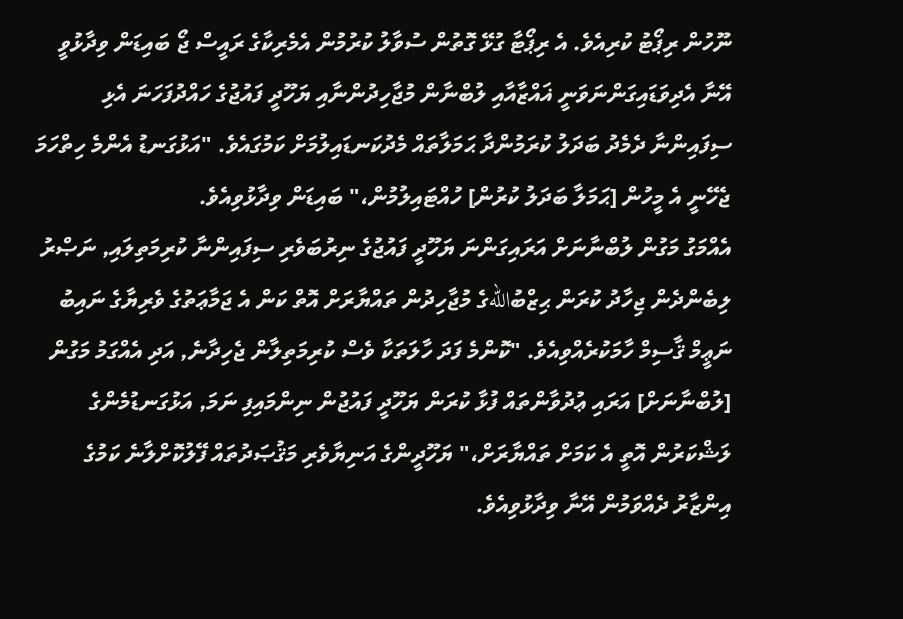ނޫހުން ރިޕޯޓު ކުރިއެވެ. އެ ރިޕޯޓާ ގުޅޭ ގޮތުން ސުވާލު ކުރުމުން އެމެރިކާގެ ރައީސް ޖޯ ބައިޑަން ވިދާޅުވީ އޭނާ އެދިވަޑައިގަންނަވަނީ ޣައްޒާއާއި ލުބްނާން މުޖާހިދުންނާއި ޔަހޫދީ ފައުޖުގެ ހައްދުފަހަނަ އެޅި ސިފައިންނާ ދެމެދު ބަދަލު ކުރަމުންދާ ޙަމަލާތައް މެދުކަނޑައިލުމަށް ކަމުގައެވެ. "އަޅުގަނޑު އެންމެ ހިތްހަމަ ޖެހޭނީ އެ މީހުން [ޙަމަލާ ބަދަލު ކުރުން] ހުއްޓައިލުމުން،" ބައިޑަން ވިދާޅުވިއެވެ.
އެއްމަގު މަގުން ލުބްނާނަށް އަރައިގަންނަ ޔަހޫދީ ފައުޖުގެ ނިރުބަވެރި ސިފައިންނާ ކުރިމަތިލައި, ނަޞްރު ލިބެންދެން ޖިހާދު ކުރަން ޙިޒްބުاللهގެ މުޖާހިދުން ތައްޔާރަށް އޮތް ކަން އެ ޖަމާޢަތުގެ ވެރިޔާގެ ނައިބު ނަޢީމް ޤާސިމް ހާމަކުރެއްވިއެވެ. "ކޮންމެ ފަދަ ހާލަތަކާ ވެސް ކުރިމަތިލާން ޖެހިދާނެ, އަދި އެއްގަމު މަގުން [ލުބްނާނަށް] އަރައި ޢުދުވާންތައް ފުޅާ ކުރަން ޔަހޫދީ ފައުޖުން ނިންމައިފި ނަމަ, އަޅުގަނޑުމެންގެ ލަޝްކަރުން އޮތީ އެ ކަމަށް ތައްޔާރަށް،" ޔަހޫދީންގެ އަނިޔާވެރި މަޤުޞަދުތައް ފޭލުކޮށްލާނެ ކަމުގެ އިންޒާރު ދެއްވަމުން އޭނާ ވިދާޅުވިއެވެ.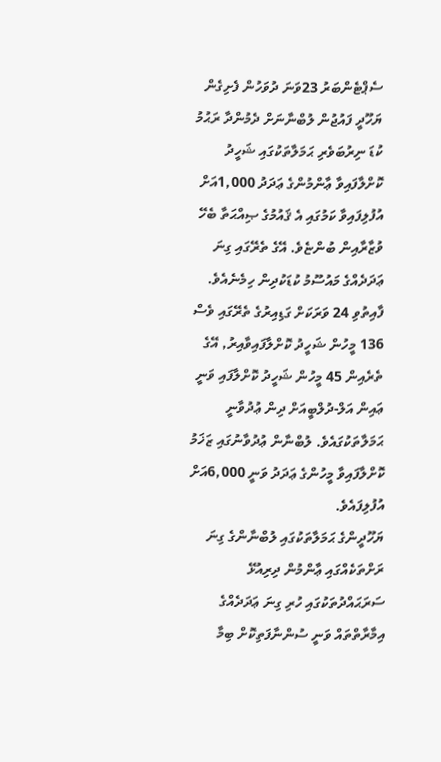ސެޕްޓެންބަރު 23ވަނަ ދުވަހުން ފެށިގެން ޔަހޫދީ ފައުޖުން ލުބްނާނަށް ދެމުންދާ ރަޙުމު ކުޑަ ނިރުބަވެރި ޙަމަލާތަކުގައި ޝަހީދު ކޮށްލާފައިވާ ޢާންމުންގެ ޢަދަދު 1,000އަށް އުފުލިފައިވާ ކަމުގައި އެ ޤައުމުގެ ޞިއްޙަތާ ބެހޭ ވުޒާރާއިން ބުންޏެވެ. އޭގެ ތެރޭގައި ގިނަ ޢަދަދެއްގެ މައުސޫމު ކުޑަކުދިން ހިމެނެއެވެ. ފާއިތުވި 24 ވަރަކަށް ގަޑިއިރުގެ ތެރޭގައި ވެސް 136 މީހުން ޝަހީދު ކޮށްލާފައިވާއިރު, އޭގެ ތެރެއިން 45 މީހުން ޝަހީދު ކޮށްލާފައި ވަނީ ޢައިން އަލް-ދުލްބީއަށް ދިން ޢުދުވާނީ ޙަމަލާތަކުގައެވެ. ލުބްނާން ޢުދުވާނުގައި ޒަޚަމު ކޮށްލާފައިވާ މީހުންގެ ޢަދަދު ވަނީ 6,000އަށް އުފުލިފައެވެ.
ޔަހޫދީންގެ ޙަމަލާތަކުގައި ލުބްނާންގެ ގިނަ ރަށްތަކެއްގައި ޢާންމުން ދިރިއުޅޭ ސަރަޙައްދުތަކުގައި ހުރި ގިނަ ޢަދަދެއްގެ އިމާރާތްތައް ވަނީ ސުންނާފަތިކޮށް ބިމާ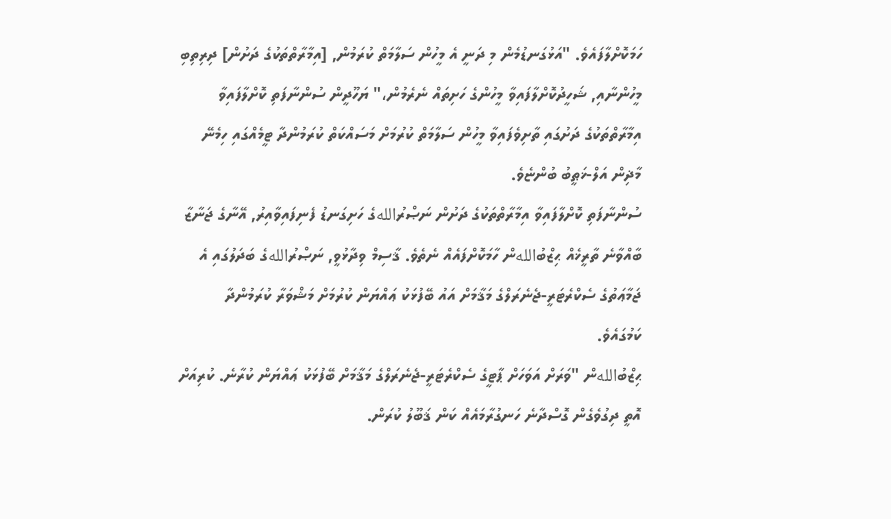ހަމަކޮށްލާފައެވެ. "އަޅުގަނޑުމެން މި ދަނީ އެ މީހުން ސަލާމަތް ކުރަމުން, [އިމާރާތްތަކުގެ ދަށުން] ދިރިތިބި މީހުންނާއި, ޝަހީދުކޮށްލާފައިވާ މީހުންގެ ހަށިތައް ނެރެމުން،" ޔަހޫދީން ސުންނާފަތި ކޮށްލާފައިވާ އިމާރާތްތަކުގެ ދަށުގައި ތާށިވެފައިވާ މީހުން ސަލާމަތް ކުރުމަށް މަސައްކަތް ކުރަމުންދާ ޓީމެއްގައި ހިމެނޭ މާޛިން އަލް-ޚަޠީބު ބުންޏެވެ.
ސުންނާފަތި ކޮށްލާފައިވާ އިމާރާތްތަކުގެ ދަށުން ނަޞްރުاللهގެ ހަށިގަނޑު ފެނިފައިވާއިރު, އޭނާގެ ޖަނާޒާ ބާއްވާނެ ތާރީޚެއް ޙިޒްބުاللهން ހާމަކޮށްފައެއް ނެތެވެ. ޤާސިމް ވިދާޅުވީ, ނަޞްރުاللهގެ ބަދަލުގައި އެ ޖަމާޢަތުގެ ސެކްރެޓަރީ-ޖެނެރަލްގެ މަޤާމަށް އައު ބޭފުޅަކު ޢައްޔަން ކުރުމަށް މަޝްވަރާ ކުރަމުންދާ ކަމުގައެވެ.
ޙިޒްބުاللهން "ވަރަށް އަވަހަށް ޕާޓީގެ ސެކްރެޓަރީ-ޖެނެރަލްގެ މަޤާމަށް ބޭފުޅަކު ޢައްޔަން ކުރާނެ. ކުރިއަށް އޮތީ ދިގުވެގެން ގޮސްދާނެ ހަނގުރާމައެއް ކަން ޤަބޫލު ކުރަން.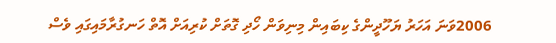2006ވަނަ އަހަރު ޔަހޫދީންގެ ކިބައިން މިނިވަން ހޯދި ގޮތަށް ކުރިއަށް އޮތް ހަނގުރާމައިގައި ވެސް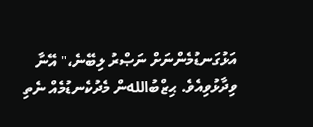އަޅުގަނޑުމެންނަށް ނަޞްރު ލިބޭނެ،" އޭނާ ވިދާޅުވިއެވެ. ޙިޒްބުاللهން މެދުކެނޑުމެއް ނެތި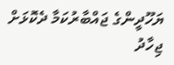ޔަހޫދީންގެ ޖައްބާރުކަމާ ދެކޮޅަށް ޖިހާދު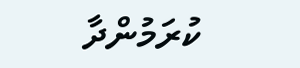ކުރަމުންދާ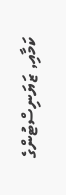ކަމާއި, ޒަޔަނިސްޓުންގެ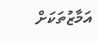އަމާޒުތަކަށް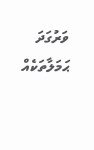ވަރުގަދަ ޙަމަލާތަކެއް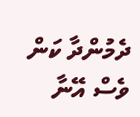ދެމުންދާ ކަން ވެސް އޭނާ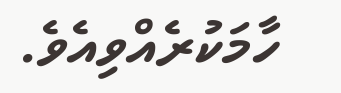ހާމަކުރެއްވިއެވެ.